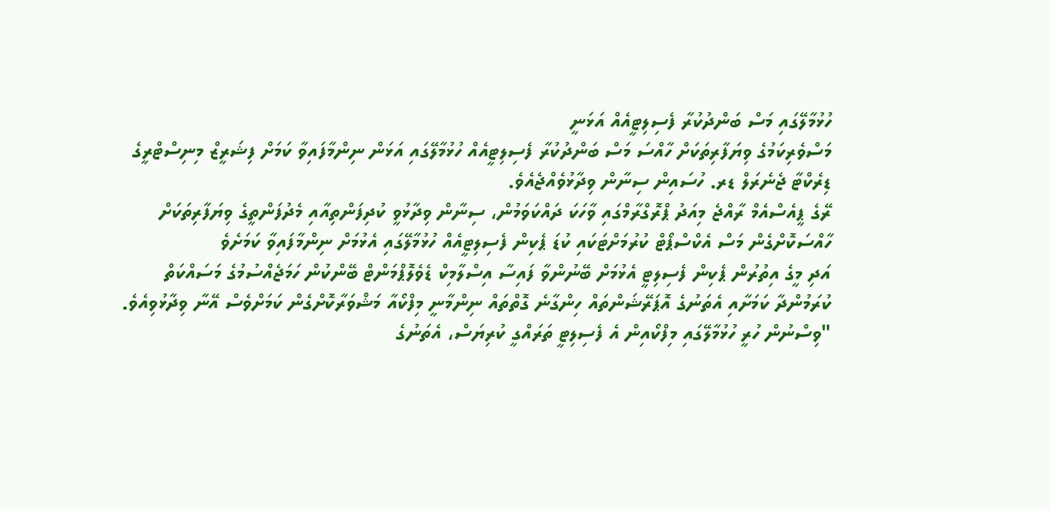ހުޅުމާލޭގައި މަސް ބަންދުކުރާ ފެސިލިޓީއެއް އަޅަނީ
މަސްވެރިކަމުގެ ވިޔަފާރިތަކަށް ހާއްސަ މަސް ބަންދުކުރާ ފެސިލިޓީއެއް ހުޅުމާލޭގައި އަޅަން ނިންމާފައިވާ ކަމަށް ފިޝަރީޒް މިނިސްޓްރީގެ ޑިރެކްޓާ ޖެނެރަލް ޑރ. ހުސައިން ސިނާން ވިދާޅުވެއްޖެއެވެ.
ރޭގެ ޕީއެސްއެމް ރާއްޖެ މިއަދު ޕްރޮގްރާމްގައި ވާހަކަ ދައްކަވަމުން، ސިނާން ވިދާޅުވީ ކުދިފަންތިއާއި މެދުފަންތީގެ ވިޔަފާރިތަކަށް ހާއްސަކޮށްގެން މަސް އެކްސްޕޯޓް ކުރުމަށްޓަކައި ކުޑަ ޕެކިން ފެސިލިޓީއެއް ހުޅުމާލޭގައި އެޅުމަށް ނިންމާފައިވާ ކަމަށެވެ
އަދި މީގެ އިތުރުން ޕެކިން ފެސިލިޓީ އެޅުމަށް ބޭނުންވާ ފައިސާ އިސްލާމިކް ޑެވެލޮޕްމަންޓް ބޭންކުން ހަމަޖެއްސުމުގެ މަސައްކަތް ކުރަމުންދާ ކަމަށާއި އެތަނުގެ އޮޕަރޭޝަންތައް ހިންގާނެ ގޮތްތައް ނިންމާނީ މިފްކޯއާ މަޝްވަރާކޮށްގެން ކަމަށްވެސް އޭނާ ވިދާޅުވިއެވެ.
"ވިސްނުން ހުރީ ހުޅުމާލޭގައި މިފްކޯއިން އެ ފެސިލިޓީ ތަރައްގީ ކުރިޔަސް، އެތަނުގެ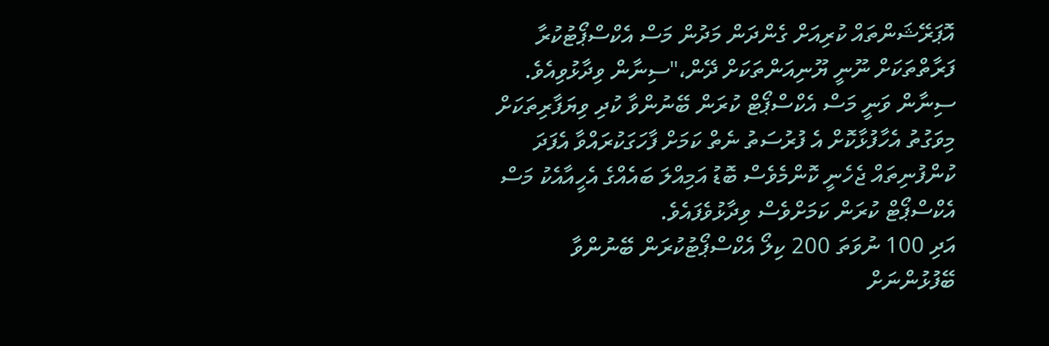އޮޕަރޭޝަންތައް ކުރިއަށް ގެންދަން މަދުން މަސް އެކްސްޕޯޓުކުރާ ފަރާތްތަކަށް ނޫނީ ޔޫނިއަންތަކަށް ދޭން،"ސިނާން ވިދާޅުވިއެވެ.
ސިނާން ވަނީ މަސް އެކްސްޕޯޓް ކުރަން ބޭނުންވާ ކުދި ވިޔަފާރިތަކަށް މިވަގުތު އެހާފުޅާކޮށް އެ ފުރުސަތު ނެތް ކަމަށް ފާހަގަކުރައްވާ އެފަދަ ކުންފުނިތައް ޖެހެނީ ކޮންމެވެސް ބޮޑު އަމިއްލަ ބައެއްގެ އެހީއާއެކު މަސް އެކްސްޕޯޓް ކުރަން ކަމަށްވެސް ވިދާޅުވެފައެވެ.
އަދި 100 ނުވަތަ 200 ކިލޯ އެކްސްޕޯޓުކުރަން ބޭނުންވާ ބޭފުޅުންނަށް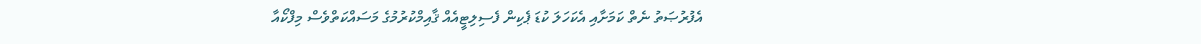އެފުރުޞަތު ނެތް ކަމަށާއި އެކަހަލަ ކުޑަ ޕެކިން ފެސިލިޓީއެއް ޤާއިމްކުރުމުގެ މަސައްކަތްވެސް މިފްކޯއާ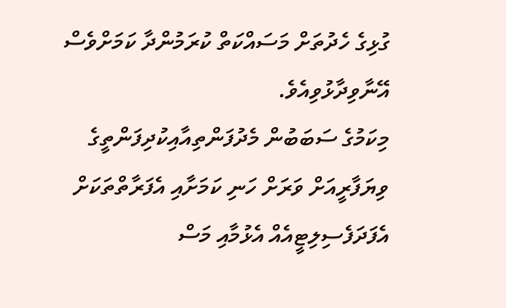ގުޅިގެ ހެދުތަށް މަސައްކަތް ކުރަމުންދާ ކަމަށްވެސް އޭނާވިދާޅުވިއެވެ.
މިކަމުގެ ސަބަބުން މެދުފަންތިއާއިކުދިފަންތީގެ ވިޔަފާރީއަށް ވަރަށް ހަނި ކަމަށާއި އެފަރާތްތަކަށް އެފަދަފެސިލިޓީއެއް އެޅުމާއި މަސް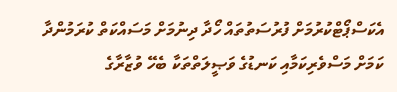އެކަސްޕޯޓްކުރުމަށް ފުރުސަތުތައް ހޯދާ ދިނުމަށް މަސައްކަތް ކުރަމުންދާ ކަމަށް މަސްވެރިކަމާއި ކަނޑުގެ ވަޞީލަތްތަކާ ބެހޭ ވުޒާރާގެ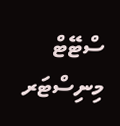ސްޓޭޓް މިނިސްޓަރ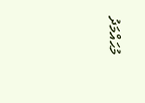މުޙައްމަދު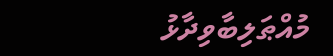މުއްޠަލިބާވިދާޅު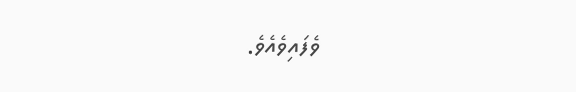ވެފައިވެއެވެ.